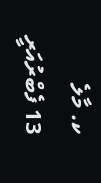ކ. މާލެ
13 ފެބްރުއަރީ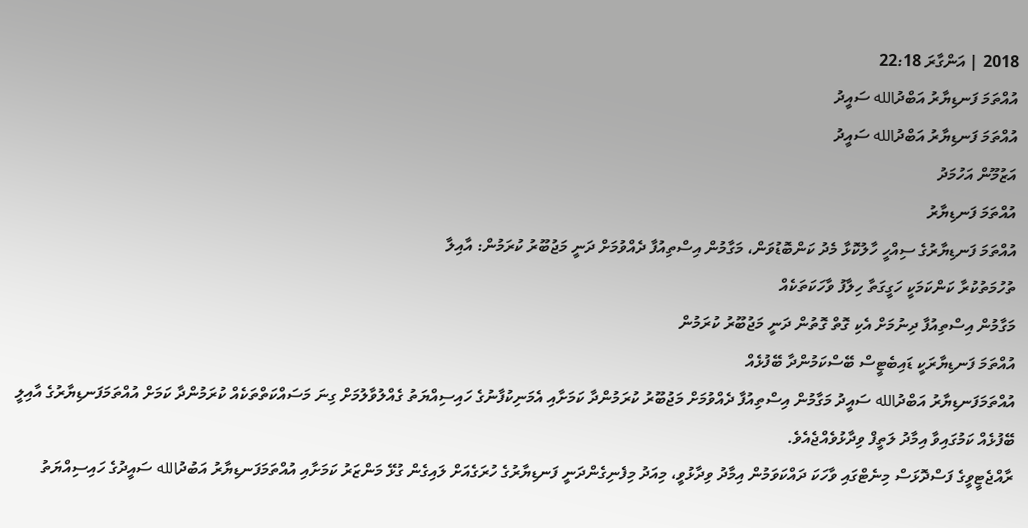2018 | އަންގާރަ 22:18
އުއްތަމަ ފަނޑިޔާރު އަބްދުالله ސައީދު
އުއްތަމަ ފަނޑިޔާރު އަބްދުالله ސައީދު
އަޒުމޫން އަހުމަދު
އުއްތަމަ ފަނޑިޔާރު
އުއްތަމަ ފަނޑިޔާރުގެ ސިއްހީ ހާލުކޮޅާ މެދު ކަންބޮޑުވަން، މަގާމުން އިސްތިއުފާ ދެއްވުމަށް ދަނީ މަޖުބޫރު ކުރަމުން: އާއިލާ
ތުހުމަތުކުރާ ކަންކަމަކީ ހަގީގަތާ ހިލާފު ވާހަކަތަކެއް
މަގާމުން އިސްތިއުފާ ދިނުމަށް އެކި ގޮތް ގޮތުން ދަނީ މަޖުބޫރު ކުރަމުން
އުއްތަމަ ފަނޑިޔާރަކީ ޑައިބެޓީސް ބޭސްކަމުންދާ ބޭފުޅެއް
އުއްތަމަފަނޑިޔާރު އަބްދުالله ސައީދު މަގާމުން އިސްތިއުފާ ދެއްވުމަށް މަޖުބޫރު ކުރަމުންދާ ކަމަށާއި އެމަނިކުފާނުގެ ހައިސިއްޔަތު ގެއްލުވާލުމަށް ގިނަ މަސައްކަތްތަކެއް ކުރަމުންދާ ކަމަށް އުއްތަމަފަނޑިޔާރުގެ އާއިލީ ބޭފުޅެއް ކަމުގައިވާ އިމާދު ލަތީފް ވިދާޅުވެއްޖެއެވެ.
ރާއްޖެޓީވީގެ ފަސްދޮޅަސް މިނެޓްގައި ވާހަކަ ދައްކަވަމުން އިމާދު ވިދާޅުވީ، މިއަދު މިފެނިގެންދަނީ ފަނޑިޔާރުގެ ހުރަގެއަށް ލައިގެން ގުޅޭ މަންޒަރު ކަމަށާއި އުއްތަމަފަނޑިޔާރު އަބުދުالله ސައީދުގެ ހައިސިއްޔަތު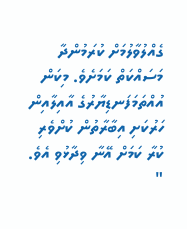ގެއްލުވާލުމަށް ކުރަމުންދާ މަސައްކަތް ކަމަށެވެ. މިކަން އުއްތަމަފަނޑިޔާރުގެ އާއިލާއިން ހަރުކަށި އިބާރާތުން ކުށްވެރި ކުރާ ކަމަށް އޭނާ ވިދާޅުވި އެވެ.
"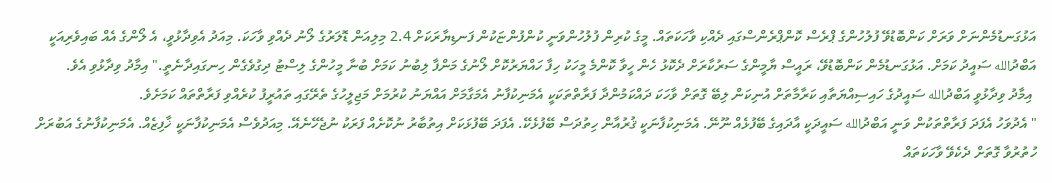އަޅުގަނޑުމެންނަށް ވަރަށް ކަންބޮޑުވޭ ފުލުހުންގެ ޕްރެސް ކޮންޕްރެންސްގައި ދެއްކި ވާހަކަތައް. މީގެ ކުރިން ފުލުހުންވަނީ ކުންފުންޏަކުން ފަނޑިޔާރަކަށް 2.4 މިލިއަން ޑޮލަރުގެ ލޯނު ދެއްވި ވާހަކަ. މިއަދު އެވިދާޅުވީ، އެ ލޯންގެ އެއް ބައިވެރިއަކީ އަބްދުالله ސައީދު ކަމަށް. އަޅުގަނޑުމެން ކަންބޮޑުވޭ، ރައީސް ޔާމީންގެ ސަރުކާރަށް ދެކޮޅު ހެން ހީވާ ކޮންމެ މީހަކު ހިފާ ހައްޔަރުކޮށް ލޯނުގެ މަންފާ ލިބުނު ކަމަށް ބުނާ މީހުންގެ ލިސްޓު ދިގުވެގެން ހިނގައިދާނެތީ." އިމާދު ވިދާޅުވި އެވެ.
 އިމާދު ވިދާޅުވީ އަބްދުالله ސައީދުގެ ހައިސިއްޔަތާއި ކަރާމާތަށް އުނިކަން ލިބޭ ގޮތަށް ވާހަކަ ދައްކަމުންދާ ފަރާތްތަކަކީ އެމަނިކުފާނު އެމަގާމަށް އައްޔަނު ކުރުމަށް މަޖިލީހުގެ ތެރޭގައި ތައުރީފު ކުރެއްވި ފަރާތްތައް ކަމަށެވެ.
" އެދުވަހު އެފަދަ ފަރާތްތަކުން ވަނީ އަބްދުالله ސައީދަކީ އާދައިގެ ބޭފުޅެއް ނޫނޭ. އެމަނިކުފާނަކީ ޤުރުއާން ހިތުދަސް ބޭފުޅެކޭ. އެފަދަ ބޭފުޅަކަށް އިތުބާރު ނުކޮށެއް ފަރަކު ނުޖެހޭނެއޭ. މިއަދުވެސް އެމަނިކުފާނަކީ ޚާފިޒެއް. އެމަނިކުފާނުގެ އަބުރަށް ހުތުރުވާ ގޮތަށް ދެކެވޭ ވާހަކަތައް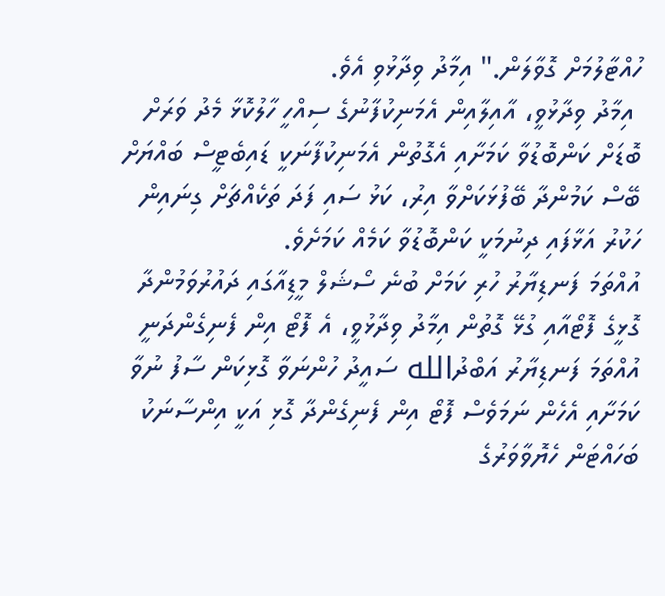ހުއްޓާލުމަށް ގޮވާލަން." އިމާދު ވިދާޅުވި އެވެ.
 އިމާދު ވިދާޅުވީ، އާއިލާއިން އެމަނިކުފާނުގެ ސިއްހީ ހާލުކޮޅާ މެދު ވަރަށް ބޮޑަށް ކަންބޮޑުވާ ކަމަށާއި އެގޮތުން އެމަނިކުފާނަކީ ޑައިބެޓީސް ބައްޔަށް ބޭސް ކަމުންދާ ބޭފުޅަކަށްވާ އިރު، ކަޅު ސައި ފަދަ ތަކެއްޗަށް ގިނައިން ހަކުރު އަޅާފައި ދިނުމަކީ ކަންބޮޑުވާ ކަމެއް ކަމަށެވެ.
އުއްތަމަ ފަނޑިޔާރު ހުރި ކަމަށް ބުނެ ސޯޝަލް މީޑިއާގައި ދައުރުވަމުންދާ ގޮޅީގެ ފޮޓޯއާއި ގުޅޭ ގޮތުން އިމާދު ވިދާޅުވީ، އެ ފޮޓޯ އިން ފެނިގެންދަނީ އުއްތަމަ ފަނޑިޔާރު އަބްދުالله ސައީދު ހުންނަވާ ގޮޅިކަން ސާފު ނުވާ ކަމަށާއި އެހެން ނަމަވެސް ފޮޓޯ އިން ފެނިގެންދާ ގޮޅި އަކީ އިންސާނަކު ބަހައްޓަން ހެޔޮވާވަރުގެ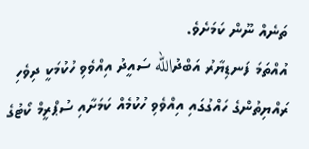ތަނެއް ނޫން ކަމަށެވެ.
އުއްތަމަ ފަނޑިޔާރު އަބްދުالله ސައީދު އިއްވެވި ހުކުމަކީ ދިވެހި ރައްޔިތުންގެ ހައްގުގައި އިއްވެވި ހުކުމެއް ކަމަށާއި ސުޕްރީމް ކޯޓުގެ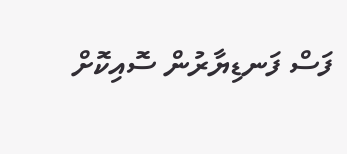ފަސް ފަނޑިޔާރުން ސޮއިކޮށް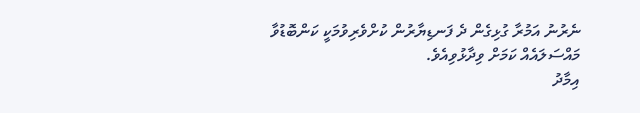ނެރުނު އަމުރާ ގުޅިގެން ދެ ފަނޑިޔާރުން ކުށްވެރިވުމަކީ ކަންބޮޑުވާ މައްސަލައެއް ކަމަށް ވިދާޅުވިއެވެ.
އިމާދު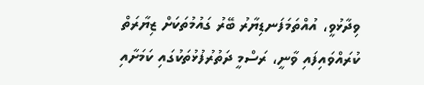ވިދާޅުވީ، އުއްތަމަފަނޑިޔާރު ބޭރު ގައުމުތަކަށް ޒިޔާރަތް ކުރައްވައިފައި ވާނީ، ރަސްމީ ދަތުރުފުޅުތަކުގައި ކަމަށާއި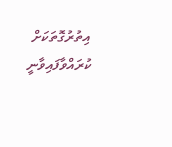އިތުރުގޮތަކަށް ކުރައްވާފައިވާނީ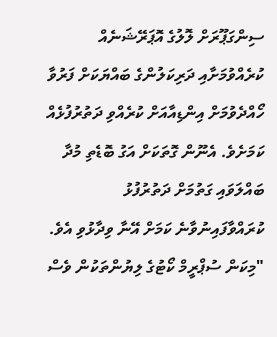ސިންގަޕޫރަށް ލޮލުގެ އޮޕަރޭޝަނެއް ކުރެއްވުމަށާއި ދަރިކަލުންގެ ބައްޔަކަށް ފަރުވާ ހޯއްދެވުމަށް އިންޑިއާއަށް ކުރެއްވި ދަތުރުފުޅެއް ކަމަށެވެ. އެނޫން ގޮތަކަށް އަގު ބޮޑެތި މުދާ ބައްލަވައި ގަތުމަށް ދަތުރުފުޅު ކުރައްވާފައިނުވާނެ ކަމަށް އޭނާ ވިދާޅުވި އެވެ.
"މިކަން ސުޕްރީމް ކޯޓުގެ ލިޔުންތަކުން ވެސް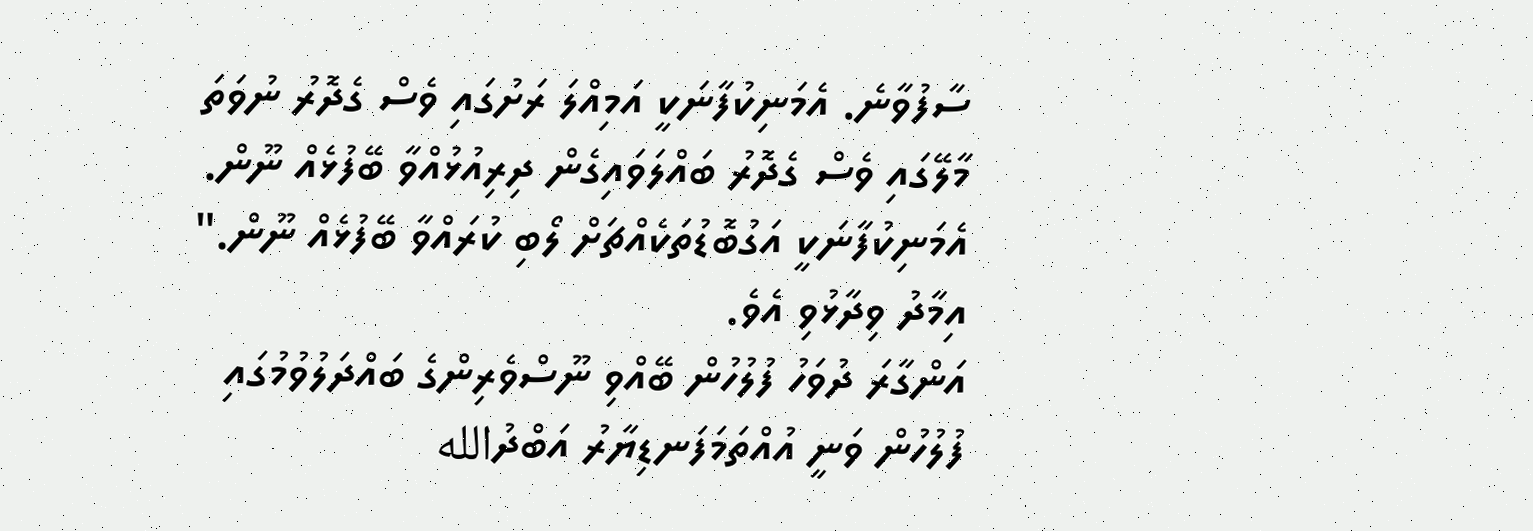ސާފުވާނެ. އެމަނިކުފާނަކީ އަމިއްލަ ރަށުގައި ވެސް ގެދޮރު ނުވަތަ މާލޭގައި ވެސް ގެދޮރު ބައްލަވައިގެން ދިރިއުޅުއްވާ ބޭފުޅެއް ނޫން. އެމަނިކުފާނަކީ އަގުބޮޑުތަކެއްޗަށް ލޯބި ކުރައްވާ ބޭފުޅެއް ނޫން." އިމާދު ވިދާޅުވި އެވެ.
އަންގާރަ ދުވަހު ފުލުހުން ބޭއްވި ނޫސްވެރިންގެ ބައްދަލުވުމުގައި ފުލުހުން ވަނީ އުއްތަމަފަނޑިޔާރު އަބްދުالله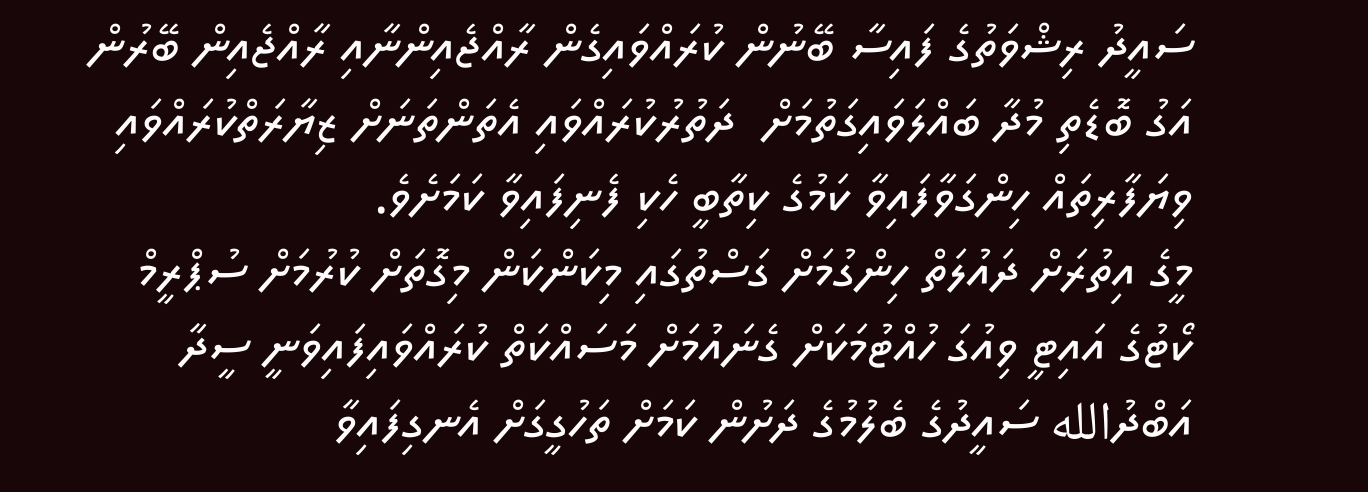ސައީދު ރިޝްވަތުގެ ފައިސާ ބޭނުން ކުރައްވައިގެން ރާއްޖެއިންނާއި ރާއްޖެއިން ބޭރުން އަގު ބޮޑެތި މުދާ ބައްލަވައިގަތުމަށް  ދަތުރުކުރައްވައި އެތަންތަނަށް ޒިޔާރަތްކުރައްވައި ވިޔަފާރިތައް ހިންގަވާފައިވާ ކަމުގެ ކިތާބީ ހެކި ފެނިފައިވާ ކަމަށެވެ.
މީގެ އިތުރަށް ދައުލަތް ހިންގުމަށް ގަސްތުގައި މިކަންކަން މިގޮތަށް ކުރުމަށް ސުޕްރީމް ކޯޓުގެ އައިޓީ ވިއުގަ ހުއްޓުމަކަށް ގެނައުމަށް މަސައްކަތް ކުރައްވައިފައިވަނީ ސީދާ އަބްދުالله ސައީދުގެ ބެލުމުގެ ދަށުން ކަމަށް ތަހުގީގަށް އެނގިފައިވާ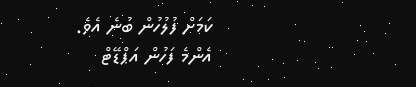ކަމަށް ފުލުހުން ބުނެ އެވެ.
އެންމެ ފަހުން އަޕްޑޭޓް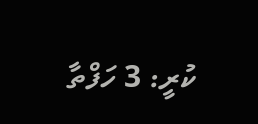ކުރީ: 3 ހަފްތާ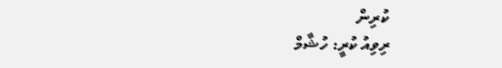ކުރިން
ރިވިއު ކުރީ: ހުޝާމް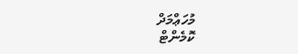މުހަޢްމަދް
ކޮމެންޓް